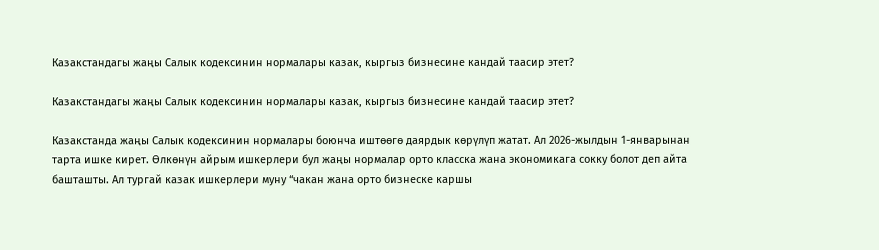Казакстандагы жаңы Салык кодексинин нормалары казак, кыргыз бизнесине кандай таасир этет?

Казакстандагы жаңы Салык кодексинин нормалары казак, кыргыз бизнесине кандай таасир этет?

Казакстанда жаңы Салык кодексинин нормалары боюнча иштөөгө даярдык көрүлүп жатат. Ал 2026-жылдын 1-январынан тарта ишке кирет. Өлкөнүн айрым ишкерлери бул жаңы нормалар орто класска жана экономикага сокку болот деп айта башташты. Ал тургай казак ишкерлери муну “чакан жана орто бизнеске каршы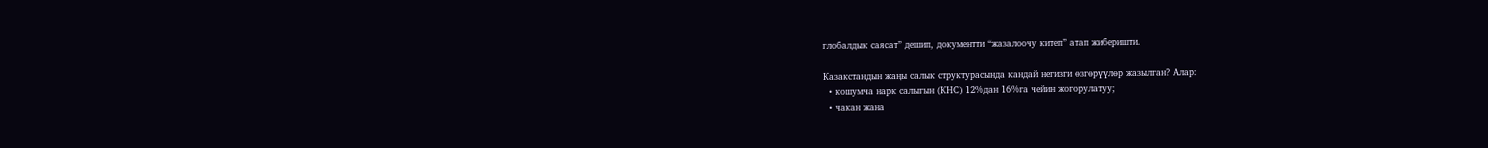глобалдык саясат” дешип, документти “жазалоочу китеп” атап жиберишти.

Казакстандын жаңы салык структурасында кандай негизги өзгөрүүлөр жазылган? Алар:
  • кошумча нарк салыгын (КНС) 12%дан 16%га чейин жогорулатуу;
  • чакан жана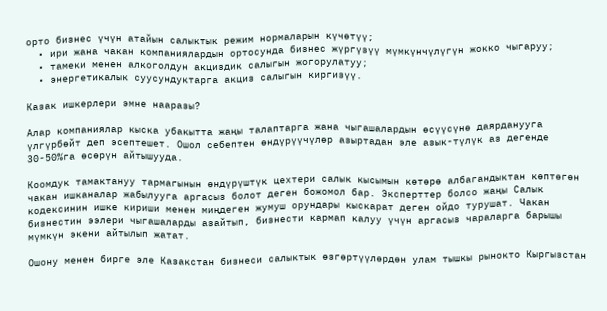орто бизнес үчүн атайын салыктык режим нормаларын күчөтүү;
  • ири жана чакан компаниялардын ортосунда бизнес жүргүзүү мүмкүнчүлүгүн жокко чыгаруу;
  • тамеки менен алкоголдун акциздик салыгын жогорулатуу;
  • энергетикалык суусундуктарга акциз салыгын киргизүү.

Казак ишкерлери эмне нааразы?

Алар компаниялар кыска убакытта жаңы талаптарга жана чыгашалардын өсүүсүнө даярданууга үлгүрбөйт деп эсептешет. Ошол себептен өндүрүүчүлөр азыртадан эле азык-түлүк аз дегенде 30-50%га өсөрүн айтышууда.

Коомдук тамактануу тармагынын өндүрүштүк цехтери салык кысымын көтөрө албагандыктан көптөгөн чакан ишканалар жабылууга аргасыз болот деген божомол бар. Эксперттер болсо жаңы Салык кодексинин ишке кириши менен миңдеген жумуш орундары кыскарат деген ойдо турушат. Чакан бизнестин ээлери чыгашаларды азайтып, бизнести кармап калуу үчүн аргасыз чараларга барышы мүмкүн экени айтылып жатат.

Ошону менен бирге эле Казакстан бизнеси салыктык өзгөртүүлөрдөн улам тышкы рынокто Кыргызстан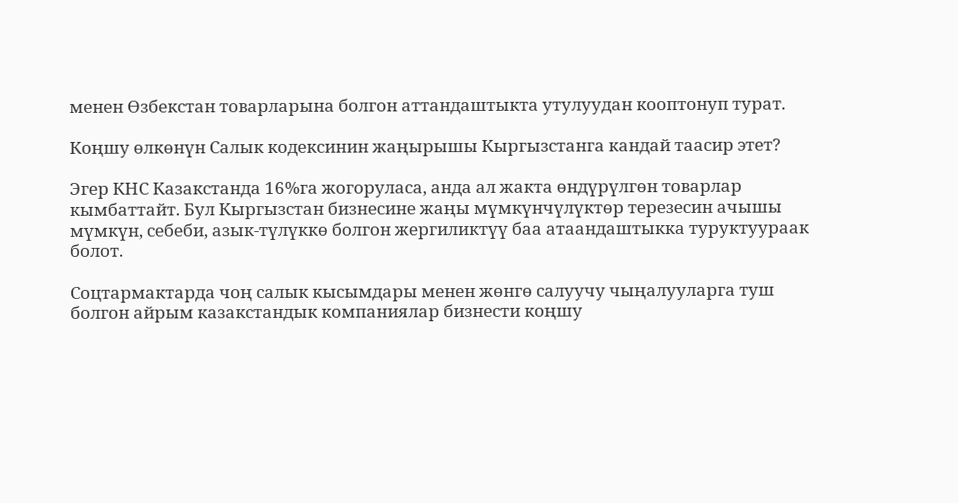менен Өзбекстан товарларына болгон аттандаштыкта утулуудан кооптонуп турат.

Коңшу өлкөнүн Салык кодексинин жаңырышы Кыргызстанга кандай таасир этет?

Эгер КНС Казакстанда 16%га жогоруласа, анда ал жакта өндүрүлгөн товарлар кымбаттайт. Бул Кыргызстан бизнесине жаңы мүмкүнчүлүктөр терезесин ачышы мүмкүн, себеби, азык-түлүккө болгон жергиликтүү баа атаандаштыкка туруктуураак болот.

Соцтармактарда чоң салык кысымдары менен жөнгө салуучу чыңалууларга туш болгон айрым казакстандык компаниялар бизнести коңшу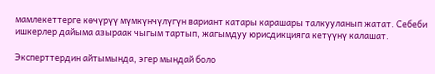мамлекеттерге көчүрүү мүмкүнчүлүгүн вариант катары карашары талкууланып жатат. Себеби ишкерлер дайыма азыраак чыгым тартып, жагымдуу юрисдикцияга кетүүнү калашат.

Эксперттердин айтымында, эгер мындай боло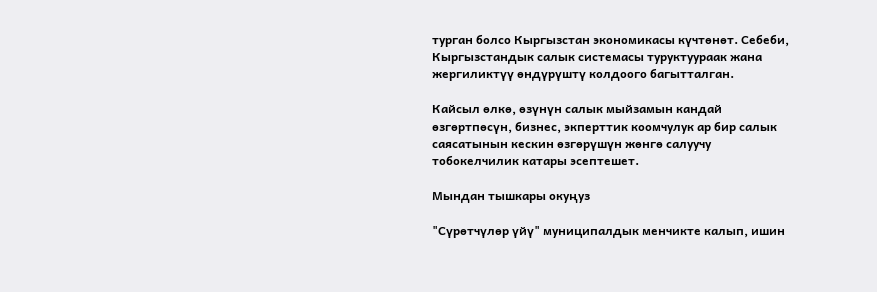турган болсо Кыргызстан экономикасы күчтөнөт. Себеби, Кыргызстандык салык системасы туруктуураак жана жергиликтүү өндүрүштү колдоого багытталган.

Кайсыл өлкө, өзүнүн салык мыйзамын кандай өзгөртпөсүн, бизнес, экперттик коомчулук ар бир салык саясатынын кескин өзгөрүшүн жөнгө салуучу тобокелчилик катары эсептешет.

Мындан тышкары окуңуз

"Сүрөтчүлөр үйү" муниципалдык менчикте калып, ишин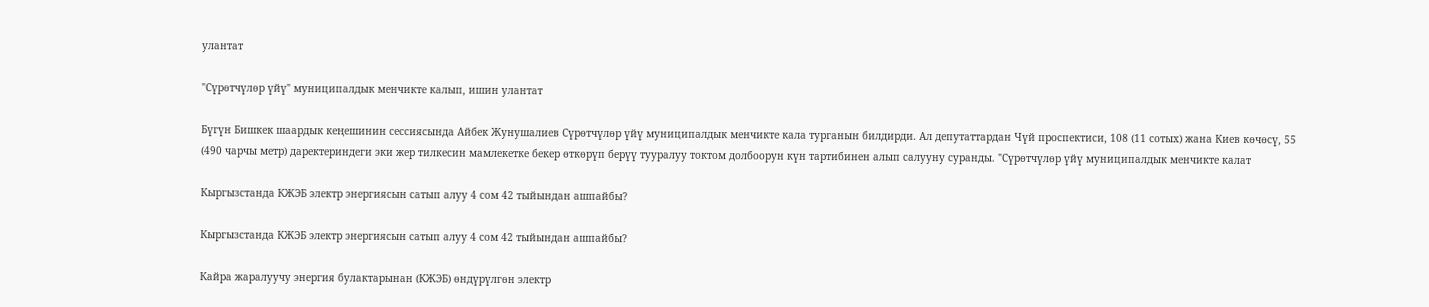улантат

"Сүрөтчүлөр үйү" муниципалдык менчикте калып, ишин улантат

Бүгүн Бишкек шаардык кеңешинин сессиясында Айбек Жунушалиев Сүрөтчүлөр үйү муниципалдык менчикте кала турганын билдирди. Ал депутаттардан Чүй проспектиси, 108 (11 сотых) жана Киев көчөсү, 55 (490 чарчы метр) даректериндеги эки жер тилкесин мамлекетке бекер өткөрүп берүү тууралуу токтом долбоорун күн тартибинен алып салууну суранды. "Сүрөтчүлөр үйү муниципалдык менчикте калат

Кыргызстанда КЖЭБ электр энергиясын сатып алуу 4 сом 42 тыйындан ашпайбы?

Кыргызстанда КЖЭБ электр энергиясын сатып алуу 4 сом 42 тыйындан ашпайбы?

Кайра жаралуучу энергия булактарынан (КЖЭБ) өндүрүлгөн электр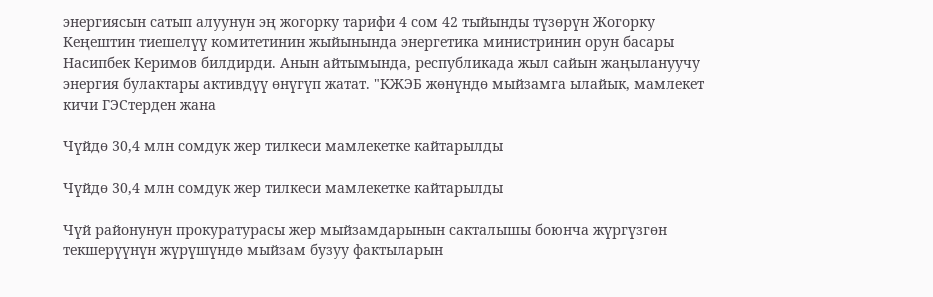энергиясын сатып алуунун эң жогорку тарифи 4 сом 42 тыйынды түзөрүн Жогорку Кеңештин тиешелүү комитетинин жыйынында энергетика министринин орун басары Насипбек Керимов билдирди. Анын айтымында, республикада жыл сайын жаңылануучу энергия булактары активдүү өнүгүп жатат. "КЖЭБ жөнүндө мыйзамга ылайык, мамлекет кичи ГЭСтерден жана

Чүйдө 30,4 млн сомдук жер тилкеси мамлекетке кайтарылды

Чүйдө 30,4 млн сомдук жер тилкеси мамлекетке кайтарылды

Чүй районунун прокуратурасы жер мыйзамдарынын сакталышы боюнча жүргүзгөн текшерүүнүн жүрүшүндө мыйзам бузуу фактыларын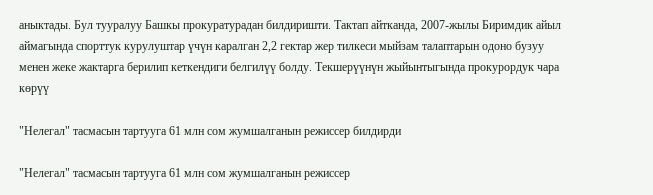аныктады. Бул тууралуу Башкы прокуратурадан билдиришти. Тактап айтканда, 2007-жылы Биримдик айыл аймагында спорттук курулуштар үчүн каралган 2,2 гектар жер тилкеси мыйзам талаптарын одоно бузуу менен жеке жактарга берилип кеткендиги белгилүү болду. Текшерүүнүн жыйынтыгында прокурордук чара көрүү

"Нелегал" тасмасын тартууга 61 млн сом жумшалганын режиссер билдирди

"Нелегал" тасмасын тартууга 61 млн сом жумшалганын режиссер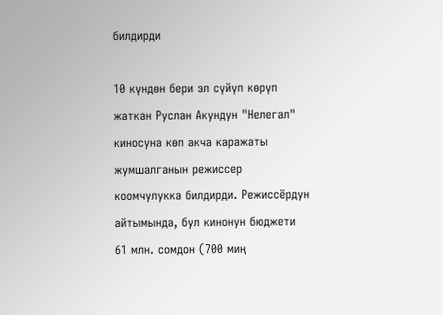билдирди

10 күндөн бери эл сүйүп көрүп жаткан Руслан Акундун "Нелегал" киносуна көп акча каражаты жумшалганын режиссер коомчулукка билдирди. Режиссёрдун айтымында, бул кинонун бюджети 61 млн. сомдон (700 миң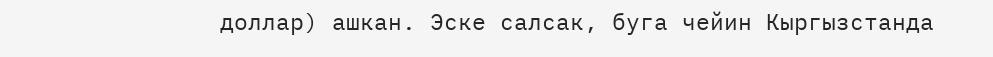доллар) ашкан. Эске салсак, буга чейин Кыргызстанда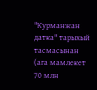"Курманжан датка" тарыхый тасмасынан (ага мамлекет 70 млн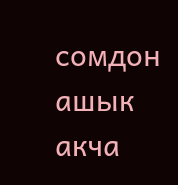сомдон ашык акча